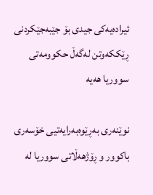ئیرادەیەکی جیدی بۆ جێبەجێکردنی ڕێککەوتن لەگەڵ حکوومەتی سووریا هەیە

نوێنەری بەڕێوەبەرایەتیی خۆسەری باکوور و ڕۆژهەڵاتی سووریا لە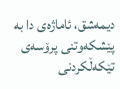دیمەشق، ئاماژەی دا بە پێشکەوتنی پرۆسەی تێکەڵکردنی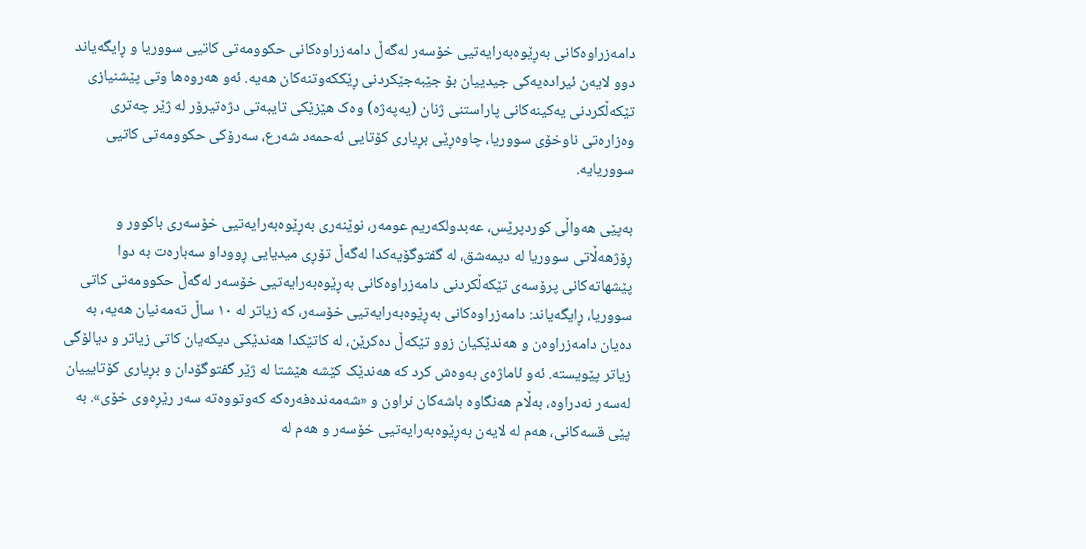دامەزراوەکانی بەڕێوەبەرایەتیی خۆسەر لەگەڵ دامەزراوەکانی حکوومەتی کاتیی سووریا و ڕایگەیاند دوو لایەن ئیرادەیەکی جیدییان بۆ جێبەجێکردنی ڕێککەوتنەکان هەیە. ئەو هەروەها وتی پێشنیازی تێکەڵکردنی یەکینەکانی پاراستنی ژنان (یەپەژە) وەک هێزێکی تایبەتی دژەتیرۆر لە ژێر چەتری وەزارەتی ناوخۆی سووریا، چاوەڕێی بڕیاری کۆتایی ئەحمەد شەرع، سەرۆکی حکوومەتی کاتیی سووریایە.

بەپێی هەواڵی کوردپرێس، عەبدولکەریم عومەر، نوێنەری بەڕێوەبەرایەتیی خۆسەری باکوور و ڕۆژهەڵاتی سووریا لە دیمەشق، لە گفتوگۆیەکدا لەگەڵ تۆڕی میدیایی ڕووداو سەبارەت بە دوا پێشهاتەکانی پرۆسەی تێکەڵکردنی دامەزراوەکانی بەڕێوەبەرایەتیی خۆسەر لەگەڵ حکوومەتی کاتی سووریا، ڕایگەیاند: دامەزراوەکانی بەڕێوەبەرایەتیی خۆسەر، کە زیاتر لە ۱۰ ساڵ تەمەنیان هەیە، بە دەیان دامەزراوەن و هەندێکیان زوو تێکەڵ دەکرێن، لە کاتێکدا هەندێکی دیکەیان کاتی زیاتر و دیالۆگی زیاتر پێویستە. ئەو ئاماژەی بەوەش کرد کە هەندێک کێشە هێشتا لە ژێر گفتوگۆدان و بڕیاری کۆتایییان لەسەر نەدراوە، بەڵام هەنگاوە باشەکان نراون و «شەمەندەفەرەکە کەوتووەتە سەر رێڕەوی خۆی». بە پێی قسەکانی، هەم لە لایەن بەڕێوەبەرایەتیی خۆسەر و هەم لە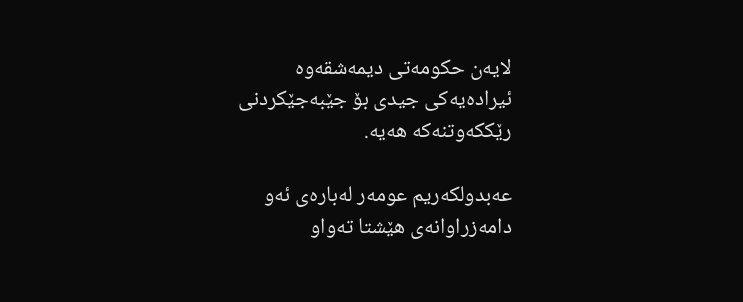لایەن حکومەتی دیمەشقەوە ئیرادەیەکی جیدی بۆ جێبەجێکردنی رێککەوتنەکە هەیە.

عەبدولکەریم عومەر لەبارەی ئەو دامەزراوانەی هێشتا تەواو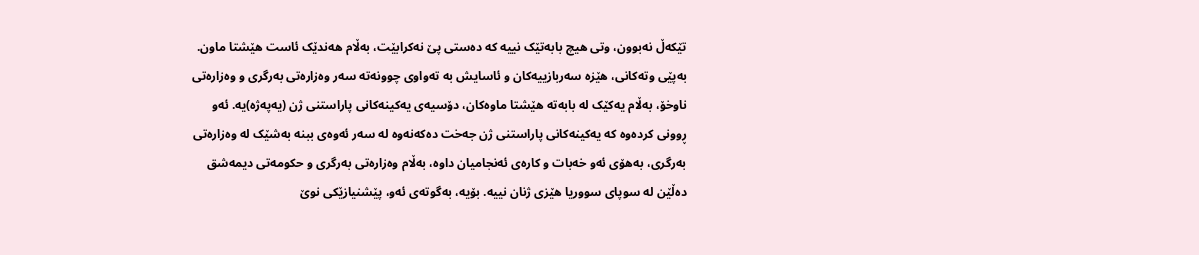تێکەڵ نەبوون، وتی هیچ بابەتێک نییە کە دەستی پێ نەکرابێت، بەڵام هەندێک ئاست هێشتا ماون. بەپێی وتەکانی، هێزە سەربازییەکان و ئاسایش بە تەواوی چوونەتە سەر وەزارەتی بەرگری و وەزارەتی ناوخۆ، بەڵام یەکێک لە بابەتە هێشتا ماوەکان، دۆسیەی یەکینەکانی پاراستنی ژن (یەپەژە)یە. ئەو ڕوونی کردەوە کە یەکینەکانی پاراستنی ژن جەخت دەکەنەوە لە سەر ئەوەی ببنە بەشێک لە وەزارەتی بەرگری، بەهۆی ئەو خەبات و کارەی ئەنجامیان داوە، بەڵام وەزارەتی بەرگری و حکومەتی دیمەشق دەڵێن لە سوپای سووریا هێزی ژنان نییە. بۆیە، بەگوتەی ئەو، پێشنیازێکی نوێ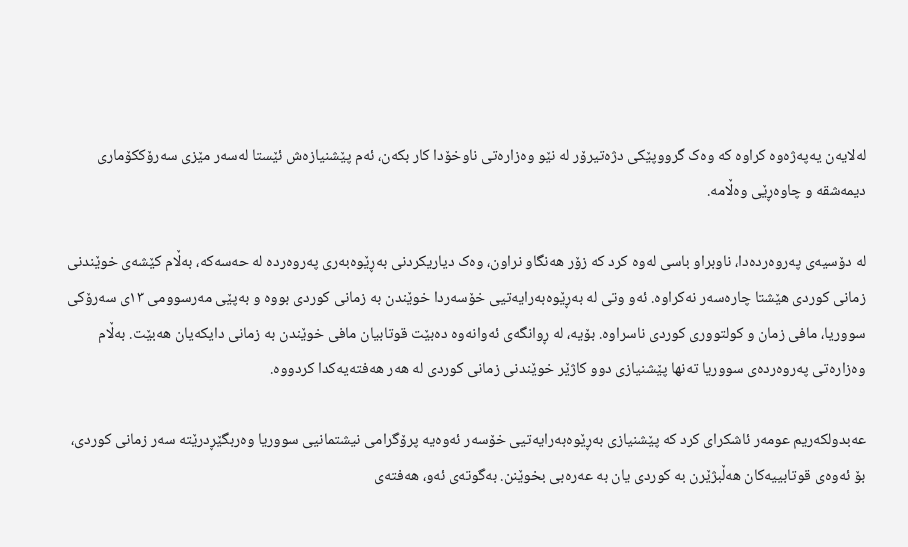لەلایەن یەپەژەوە کراوە کە وەک گرووپێکی دژەتیرۆر لە نێو وەزارەتی ناوخۆدا کار بکەن، ئەم پێشنیازەش ئێستا لەسەر مێزی سەرۆککۆماری دیمەشقە و چاوەڕێی وەڵامە.

لە دۆسیەی پەروەردەدا، ناوبراو باسی لەوە کرد کە زۆر هەنگاو نراون، وەک دیاریکردنی بەڕێوەبەری پەروەردە لە حەسەکە، بەڵام کێشەی خوێندنی زمانی کوردی هێشتا چارەسەر نەکراوە. ئەو وتی لە بەڕێوەبەرایەتیی خۆسەردا خوێندن بە زمانی کوردی بووە و بەپێی مەرسوومی ۱۳ی سەرۆکی سووریا، مافی زمان و کولتووری کوردی ناسراوە. بۆیە، لە ڕوانگەی ئەوانەوە دەبێت قوتابیان مافی خوێندن بە زمانی دایکەیان هەبێت. بەڵام وەزارەتی پەروەردەی سووریا تەنها پێشنیازی دوو کاژێر خوێندنی زمانی کوردی لە هەر هەفتەیەکدا کردووە.

عەبدولکەریم عومەر ئاشکرای کرد کە پێشنیازی بەڕێوەبەرایەتیی خۆسەر ئەوەیە پرۆگرامی نیشتمانیی سووریا وەربگێڕدرێتە سەر زمانی کوردی، بۆ ئەوەی قوتابییەکان هەڵبژێرن بە کوردی یان بە عەرەبی بخوێنن. بەگوتەی ئەو، هەفتەی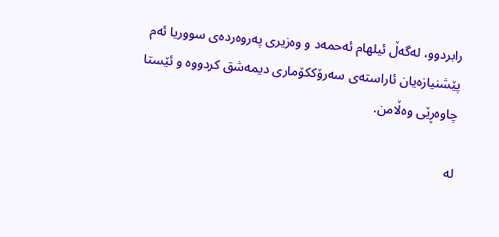رابردوو، لەگەڵ ئیلهام ئەحمەد و وەزیری پەروەردەی سووریا ئەم پێشنیازەیان ئاراستەی سەرۆککۆماری دیمەشق کردووە و ئێستا چاوەڕێی وەڵامن.

لە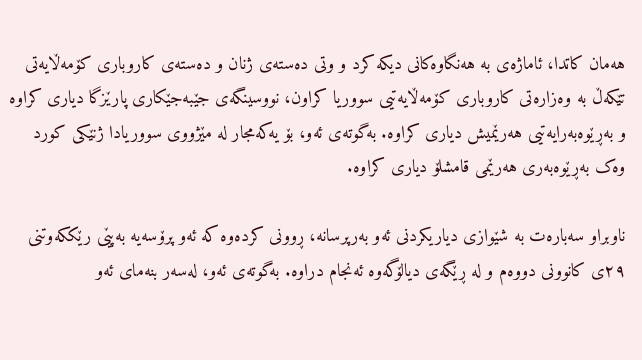هەمان کاتدا، ئاماژەی بە هەنگاوەکانی دیکە کرد و وتی دەستەی ژنان و دەستەی کاروباری کۆمەڵایەتی تێکەڵ بە وەزارەتی کاروباری کۆمەڵایەتیی سووریا کراون، نووسینگەی جێبەجێکاری پارێزگا دیاری کراوە و بەڕێوەبەرایەتیی هەرێمیش دیاری کراوە. بەگوتەی ئەو، بۆ یەکەمجار لە مێژووی سووریادا ژنێکی کورد وەک بەڕێوەبەری هەرێمی قامشلۆ دیاری کراوە.

ناوبراو سەبارەت بە شێوازی دیاریکردنی ئەو بەرپرسانە، ڕوونی کردەوە کە ئەو پرۆسەیە بەپێی رێککەوتنی ۲۹ی کانوونی دووەم و لە ڕێگەی دیالۆگەوە ئەنجام دراوە. بەگوتەی ئەو، لەسەر بنەمای ئەو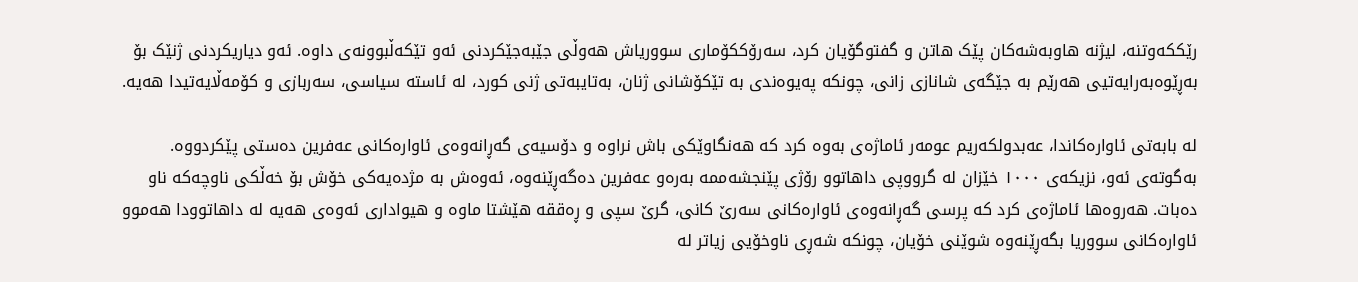رێککەوتنە، لیژنە هاوبەشەکان پێک هاتن و گفتوگۆیان کرد، سەرۆککۆماری سووریاش هەوڵی جێبەجێکردنی ئەو تێکەڵبوونەی داوە. ئەو دیاریکردنی ژنێک بۆ بەڕێوەبەرایەتیی هەرێم بە جێگەی شانازی زانی، چونکە پەیوەندی بە تێکۆشانی ژنان، بەتایبەتی ژنی کورد، لە ئاستە سیاسی، سەربازی و کۆمەڵایەتیدا هەیە.

لە بابەتی ئاوارەکاندا، عەبدولکەریم عومەر ئاماژەی بەوە کرد کە هەنگاوێکی باش نراوە و دۆسیەی گەڕانەوەی ئاوارەکانی عەفرین دەستی پێکردووە. بەگوتەی ئەو، نزیکەی ۱۰۰۰ خێزان لە گرووپی داهاتوو رۆژی پێنجشەممە بەرەو عەفرین دەگەڕێنەوە، ئەوەش بە مژدەیەکی خۆش بۆ خەڵکی ناوچەکە ناو دەبات. هەروەها ئاماژەی کرد کە پرسی گەڕانەوەی ئاوارەکانی سەرێ کانی، گرێ سپی و ڕەققە هێشتا ماوە و هیواداری ئەوەی هەیە لە داهاتوودا هەموو ئاوارەکانی سووریا بگەڕێنەوە شوێنی خۆیان، چونکە شەڕی ناوخۆیی زیاتر لە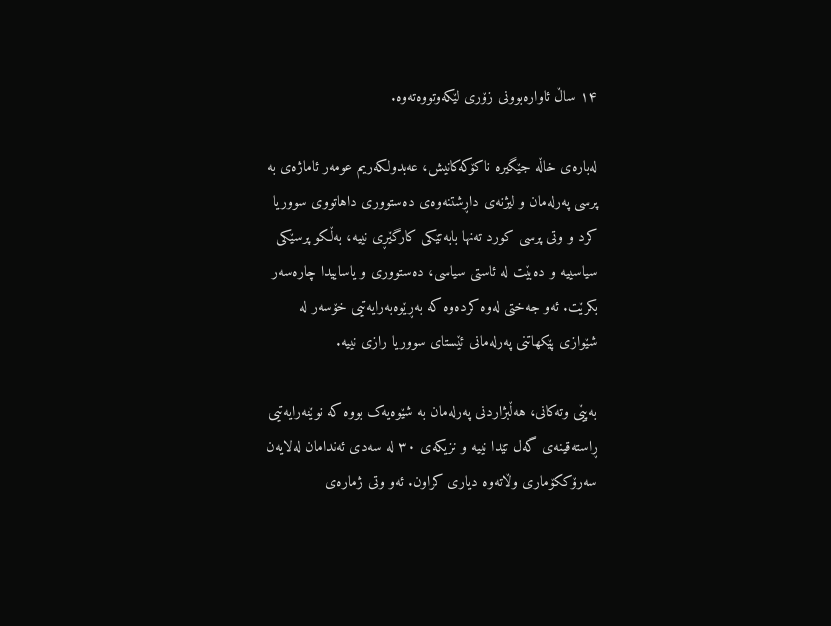۱۴ ساڵ ئاوارەبوونی زۆری لێکەوتووەتەوە.

لەبارەی خاڵە جێگیرە ناکۆکەکانیش، عەبدولکەریم عومەر ئاماژەی بە پرسی پەرلەمان و لیژنەی داڕشتنەوەی دەستووری داهاتووی سووریا کرد و وتی پرسی کورد تەنها بابەتێکی کارگێڕی نییە، بەڵکو پرسێکی سیاسییە و دەبێت لە ئاستی سیاسی، دەستووری و یاساییدا چارەسەر بکرێت. ئەو جەختی لەوە کردەوە کە بەڕێوەبەرایەتیی خۆسەر لە شێوازی پێکهاتنی پەرلەمانی ئێستای سووریا رازی نییە.

بەپێی وتەکانی، هەڵبژاردنی پەرلەمان بە شێوەیەک بووە کە نوێنەرایەتیی ڕاستەقینەی گەل تێدا نییە و نزیکەی ۳۰ لە سەدی ئەندامان لەلایەن سەرۆککۆماری وڵاتەوە دیاری کراون. ئەو وتی ژمارەی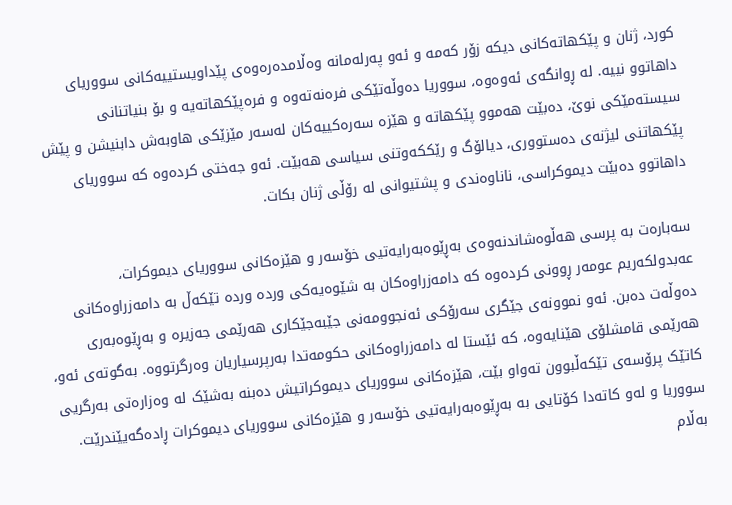کورد، ژنان و پێکهاتەکانی دیکە زۆر کەمە و ئەو پەرلەمانە وەڵامدەرەوەی پێداویستییەکانی سووریای داهاتوو نییە. لە ڕوانگەی ئەوەوە، سووریا دەوڵەتێکی فرەنەتەوە و فرەپێکهاتەیە و بۆ بنیاتنانی سیستەمێکی نوێ، دەبێت هەموو پێکهاتە و هێزە سەرەکییەکان لەسەر مێزێکی هاوبەش دابنیشن و پێش پێکهاتنی لیژنەی دەستووری، دیالۆگ و رێککەوتنی سیاسی هەبێت. ئەو جەختی کردەوە کە سووریای داهاتوو دەبێت دیموکراسی، ناناوەندی و پشتیوانی لە رۆڵی ژنان بکات.

سەبارەت بە پرسی هەڵوەشاندنەوەی بەڕێوەبەرایەتیی خۆسەر و هێزەکانی سووریای دیموکرات، عەبدولکەریم عومەر ڕوونی کردەوە کە دامەزراوەکان بە شێوەیەکی وردە وردە تێکەڵ بە دامەزراوەکانی دەوڵەت دەبن. ئەو نموونەی جێگری سەرۆکی ئەنجوومەنی جێبەجێکاری هەرێمی جەزیرە و بەڕێوەبەری هەرێمی قامشلۆی هێنایەوە، کە ئێستا لە دامەزراوەکانی حکومەتدا بەرپرسیاریان وەرگرتووە. بەگوتەی ئەو، کاتێک پرۆسەی تێکەڵبوون تەواو بێت، هێزەکانی سووریای دیموکراتیش دەبنە بەشێک لە وەزارەتی بەرگریی سووریا و لەو کاتەدا کۆتایی بە بەڕێوەبەرایەتیی خۆسەر و هێزەکانی سووریای دیموکرات ڕادەگەیێندرێت. بەڵام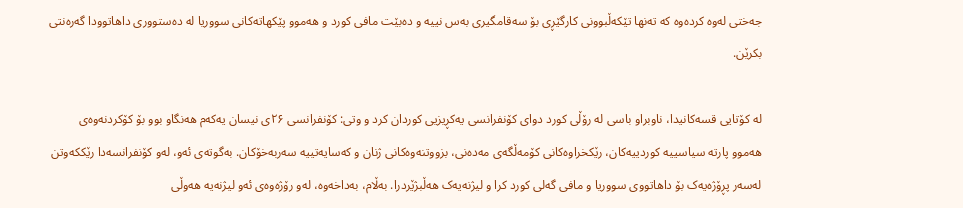جەختی لەوە کردەوە کە تەنها تێکەڵبوونی کارگێڕی بۆ سەقامگیری بەس نییە و دەبێت مافی کورد و هەموو پێکهاتەکانی سووریا لە دەستووری داهاتوودا گەرەنتی بکرێن.

لە کۆتایی قسەکانیدا، ناوبراو باسی لە رۆڵی کورد دوای کۆنفرانسی یەکڕیزیی کوردان کرد و وتی: کۆنفرانسی ۲۶ی نیسان یەکەم هەنگاو بوو بۆ کۆکردنەوەی هەموو پارتە سیاسییە کوردییەکان، رێکخراوەکانی کۆمەڵگەی مەدەنی، بزووتنەوەکانی ژنان و کەسایەتییە سەربەخۆکان. بەگوتەی ئەو، لەو کۆنفرانسەدا رێککەوتن لەسەر پڕۆژەیەک بۆ داهاتووی سووریا و مافی گەلی کورد کرا و لیژنەیەک هەڵبژێردرا. بەڵام، بەداخەوە، لەو رۆژەوەی ئەو لیژنەیە هەوڵی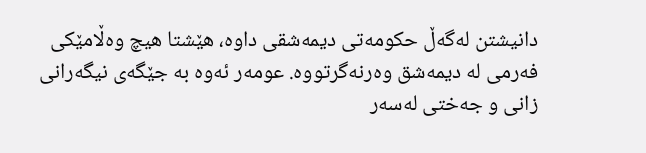دانیشتن لەگەڵ حکومەتی دیمەشقی داوە، هێشتا هیچ وەڵامێکی فەرمی لە دیمەشق وەرنەگرتووە. عومەر ئەوە بە جێگەی نیگەرانی زانی و جەختی لەسەر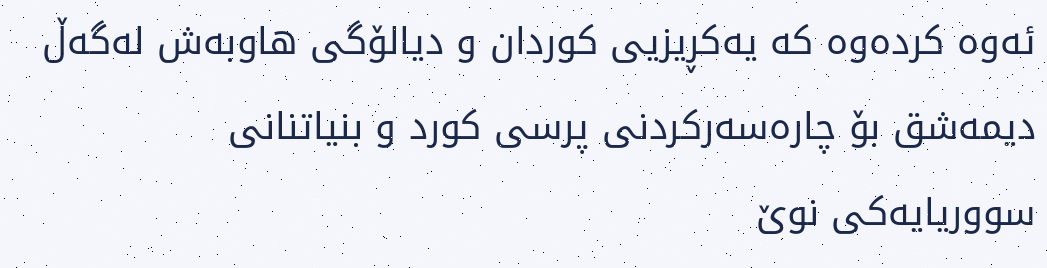ئەوە کردەوە کە یەکڕیزیی کوردان و دیالۆگی هاوبەش لەگەڵ دیمەشق بۆ چارەسەرکردنی پرسی کورد و بنیاتنانی سووریایەکی نوێ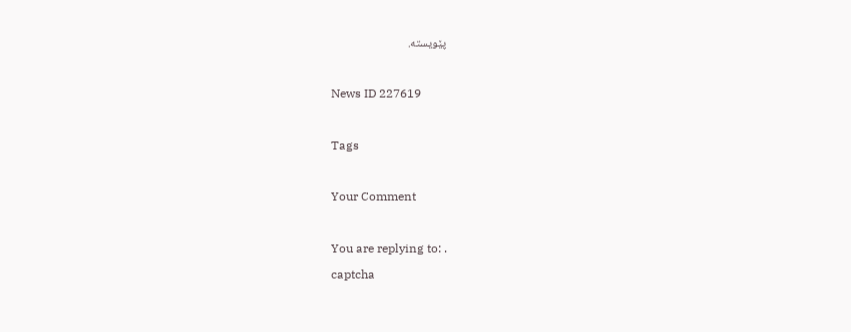پێویستە.

News ID 227619

Tags

Your Comment

You are replying to: .
captcha